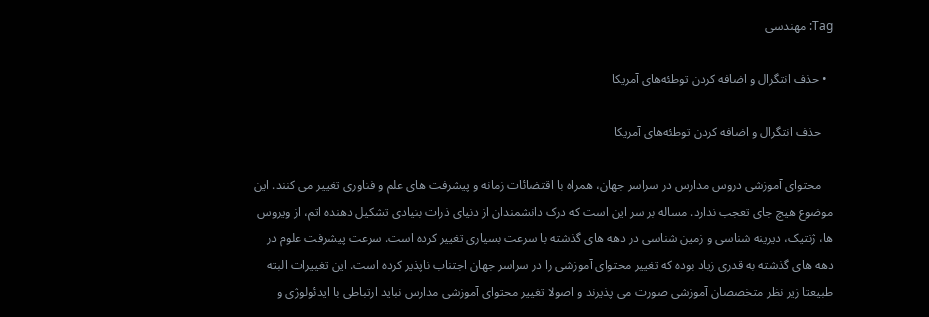Tag: مهندسی

  • حذف انتگرال و اضافه کردن توطئه‌های آمریکا

    حذف انتگرال و اضافه کردن توطئه‌های آمریکا

    محتوای آموزشی دروس مدارس در سراسر جهان، همراه با اقتضائات زمانه و پیشرفت های علم و فناوری تغییر می کنند. این موضوع هیچ جای تعجب ندارد. مساله بر سر این است که درک دانشمندان از دنیای ذرات بنیادی تشکیل دهنده اتم، از ویروس ها، ژنتیک، دیرینه شناسی و زمین شناسی در دهه های گذشته با سرعت بسیاری تغییر کرده است. سرعت پیشرفت علوم در دهه های گذشته به قدری زیاد بوده که تغییر محتوای آموزشی را در سراسر جهان اجتناب ناپذیر کرده است. این تغییرات البته طبیعتا زیر نظر متخصصان آموزشی صورت می پذیرند و اصولا تغییر محتوای آموزشی مدارس نباید ارتباطی با ایدئولوژی و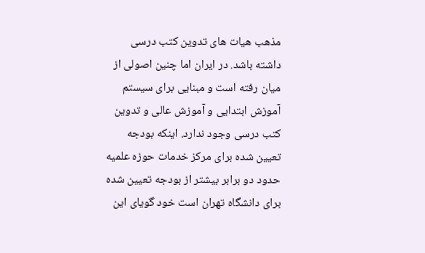مذهب هیات های تدوین کتب درسی داشته باشد. در ایران اما چنین اصولی از میان رفته است و مبنایی برای سیستم آموزش ابتدایی و آموزش عالی و تدوین کتب درسی وجود ندارد. اینکه بودجه تعیین شده برای مرکز خدمات حوزه علمیه حدود دو برابر بیشتر از بودجه تعیین شده برای دانشگاه تهران است خود گویای این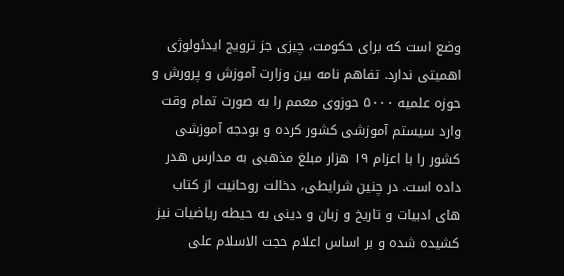وضع است که برای حکومت، چیزی جز ترویج ایدئولوژی اهمیتی ندارد. تفاهم نامه بین وزارت آموزش و پرورش و حوزه علمیه ۵۰۰۰ حوزوی معمم را به صورت تمام وقت وارد سیستم آموزشی کشور کرده و بودجه آموزشی کشور را با اعزام ۱۹ هزار مبلغ مذهبی به مدارس هدر داده است. در چنین شرایطی، دخالت روحانیت از کتاب های ادبیات و تاریخ و زبان و دینی به حیطه ریاضیات نیز کشیده شده و بر اساس اعلام حجت الاسلام علی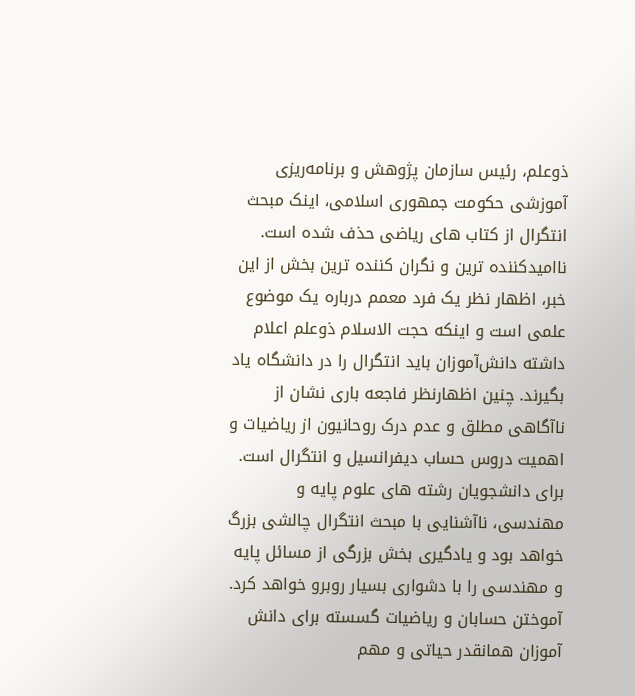ذوعلم، رئیس سازمان پژوهش و برنامه‌ریزی آموزشی حکومت جمهوری اسلامی، اینک مبحث انتگرال از کتاب های ریاضی حذف شده است. ناامیدکننده ترین و نگران کننده ترین بخش از این خبر، اظهار نظر یک فرد معمم درباره یک موضوع علمی است و اینکه حجت الاسلام ذوعلم اعلام داشته دانش‌آموزان باید انتگرال را در دانشگاه یاد بگیرند. چنین اظهارنظر فاجعه باری نشان از ناآگاهی مطلق و عدم درک روحانیون از ریاضیات و اهمیت دروس حساب دیفرانسیل و انتگرال است. برای دانشجویان رشته های علوم پایه و مهندسی، ناآشنایی با مبحث انتگرال چالشی بزرگ خواهد بود و یادگیری بخش بزرگی از مسائل پایه و مهندسی را با دشواری بسیار روبرو خواهد کرد. آموختن حسابان و ریاضیات گسسته برای دانش آموزان همانقدر حیاتی و مهم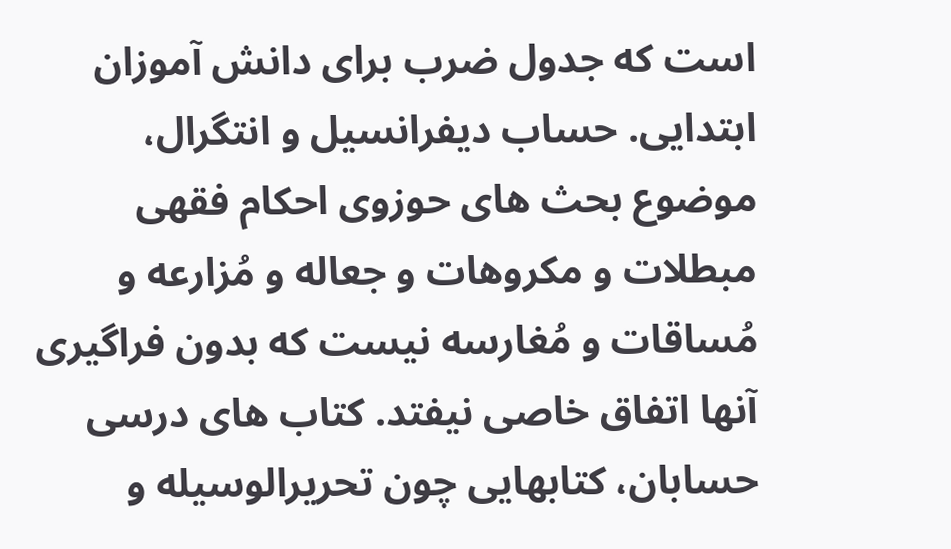است که جدول ضرب برای دانش آموزان ابتدایی. حساب دیفرانسیل و انتگرال، موضوع بحث های حوزوی احکام فقهی مبطلات و مکروهات و جعاله و مُزارعه و مُساقات و مُغارسه نیست که بدون فراگیری آنها اتفاق خاصی نیفتد. کتاب های درسی حسابان، کتابهایی چون تحریرالوسیله و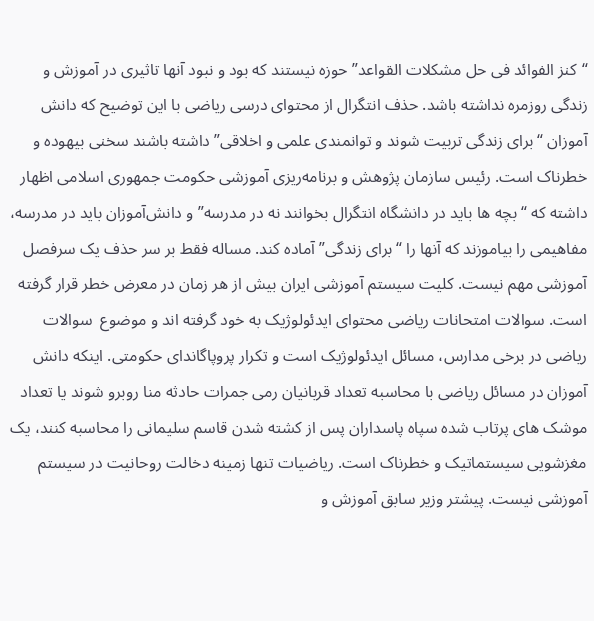“کنز الفوائد فی حل مشکلات القواعد” حوزه نیستند که بود و نبود آنها تاثیری در آموزش و زندگی روزمره نداشته باشد. حذف انتگرال از محتوای درسی ریاضی با این توضیح که دانش آموزان “برای زندگی تربیت شوند و توانمندی علمی و اخلاقی” داشته باشند سخنی بیهوده و خطرناک است. رئیس سازمان پژوهش و برنامه‌ریزی آموزشی حکومت جمهوری اسلامی اظهار داشته که “بچه ها باید در دانشگاه انتگرال بخوانند نه در مدرسه” و دانش‌آموزان باید در مدرسه، مفاهیمی را بیاموزند که آنها را “برای زندگی” آماده کند. مساله فقط بر سر حذف یک سرفصل آموزشی مهم نیست. کلیت سیستم آموزشی ایران بیش از هر زمان در معرض خطر قرار گرفته است. سوالات امتحانات ریاضی محتوای ایدئولوژیک به خود گرفته اند و موضوع  سوالات ریاضی در برخی مدارس، مسائل ایدئولوژیک است و تکرار پروپاگاندای حکومتی. اینکه دانش آموزان در مسائل ریاضی با محاسبه تعداد قربانیان رمی جمرات حادثه منا روبرو شوند یا تعداد موشک های پرتاب شده سپاه پاسداران پس از کشته شدن قاسم سلیمانی را محاسبه کنند، یک مغزشویی سیستماتیک و خطرناک است. ریاضیات تنها زمینه دخالت روحانیت در سیستم آموزشی نیست. پیشتر وزیر سابق آموزش و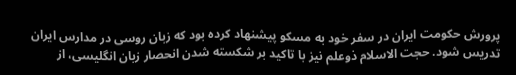پرورش حکومت ایران در سفر خود به مسکو پیشنهاد کرده بود که زبان روسی در مدارس ایران تدریس شود. حجت الاسلام ذوعلم نیز با تاکید بر شکسته شدن انحصار زبان انگلیسی، از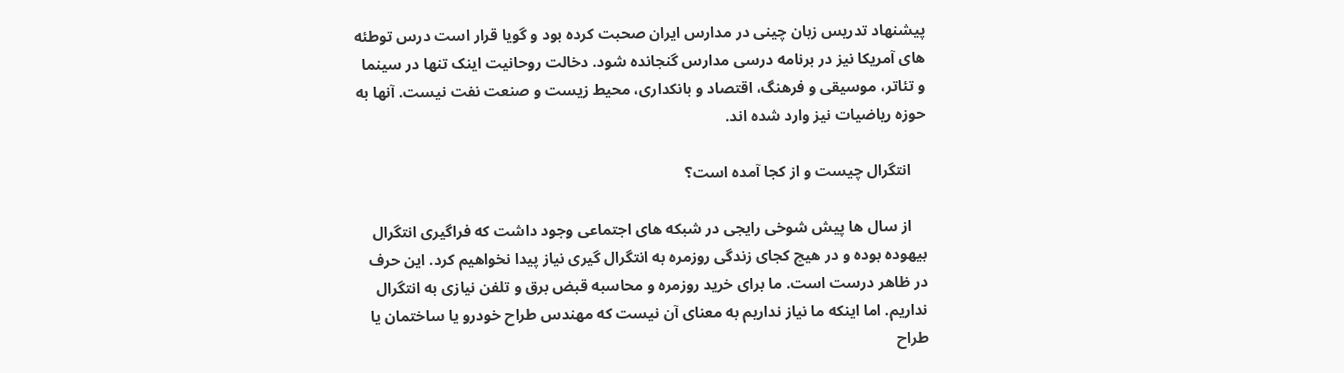پیشنهاد تدریس زبان چینی در مدارس ایران صحبت کرده بود و گویا قرار است درس توطئه های آمریکا نیز در برنامه درسی مدارس گنجانده شود. دخالت روحانیت اینک تنها در سینما و تئاتر، موسیقی و فرهنگ، اقتصاد و بانکداری، محیط زیست و صنعت نفت نیست. آنها به حوزه ریاضیات نیز وارد شده اند.

    انتگرال چیست و از کجا آمده است؟

    از سال ها پیش شوخی رایجی در شبکه های اجتماعی وجود داشت که فراگیری انتگرال بیهوده بوده و در هیچ کجای زندگی روزمره به انتگرال گیری نیاز پیدا نخواهیم کرد. این حرف در ظاهر درست است. ما برای خرید روزمره و محاسبه قبض برق و تلفن نیازی به انتگرال نداریم. اما اینکه ما نیاز نداریم به معنای آن نیست که مهندس طراح خودرو یا ساختمان یا طراح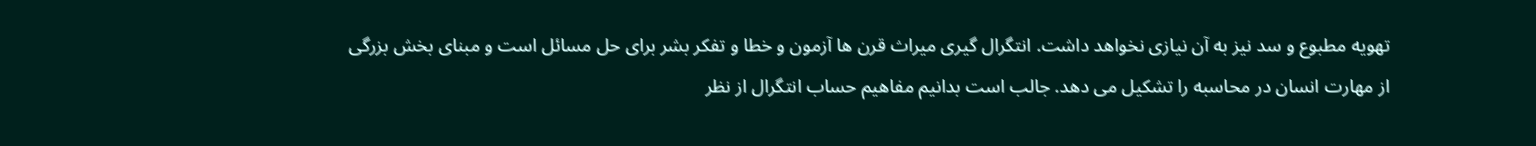تهویه مطبوع و سد نیز به آن نیازی نخواهد داشت. انتگرال گیری میراث قرن ها آزمون و خطا و تفکر بشر برای حل مسائل است و مبنای بخش بزرگی از مهارت انسان در محاسبه را تشکیل می دهد. جالب است بدانیم مفاهیم حساب انتگرال از نظر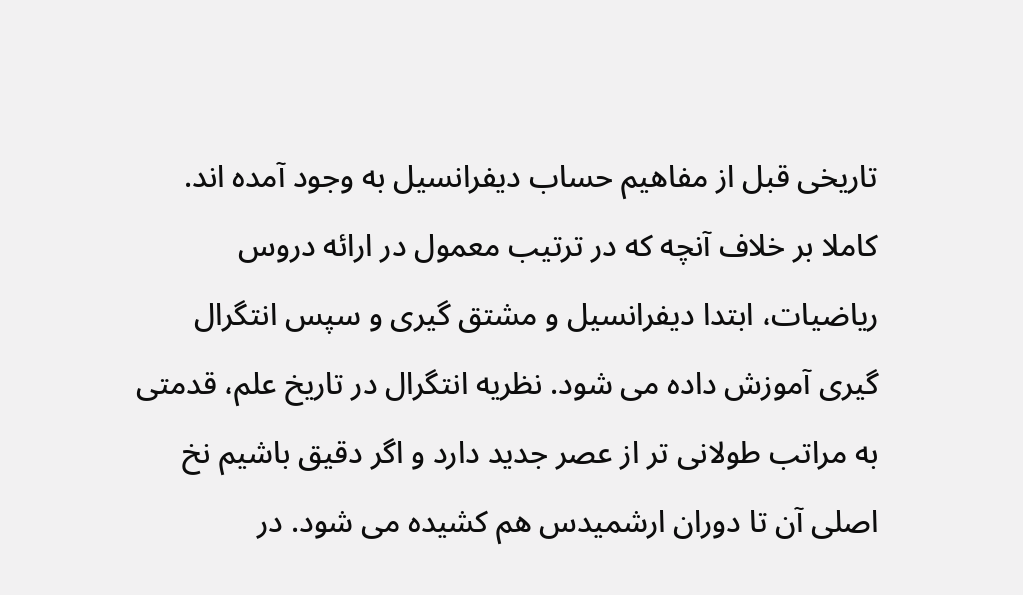تاریخی قبل از مفاهیم حساب دیفرانسیل به وجود آمده اند. کاملا بر خلاف آنچه که در ترتیب معمول در ارائه دروس ریاضیات، ابتدا دیفرانسیل و مشتق گیری و سپس انتگرال گیری آموزش داده می شود. نظریه انتگرال در تاریخ علم، قدمتی به مراتب طولانی تر از عصر جدید دارد و اگر دقیق باشیم نخ اصلی آن تا دوران ارشمیدس هم کشیده می شود. در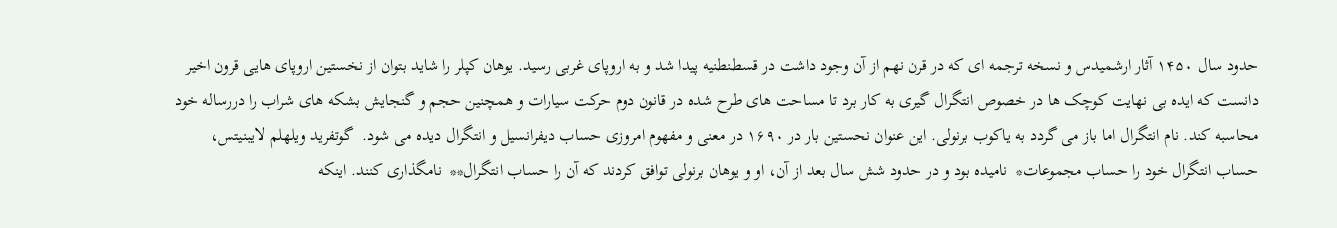حدود سال ۱۴۵۰ آثار ارشمیدس و نسخه ترجمه ای که در قرن نهم از آن وجود داشت در قسطنطنیه پیدا شد و به اروپای غربی رسید. یوهان کپلر را شاید بتوان از نخستین اروپای هایی قرون اخیر دانست که ایده بی نهایت کوچک ها در خصوص انتگرال گیری به کار برد تا مساحت های طرح شده در قانون دوم حرکت سیارات و همچنین حجم و گنجایش بشکه های شراب را دررساله خود محاسبه کند. نام انتگرال اما باز می گردد به یاکوب برنولی. این عنوان نحستین بار در ۱۶۹۰ در معنی و مفهوم امروزی حساب دیفرانسیل و انتگرال دیده می شود.  گوتفرید ویلهلم لایبنیتس، حساب انتگرال خود را حساب مجموعات*  نامیده بود و در حدود شش سال بعد از آن، او و یوهان برنولی توافق کردند که آن را حساب انتگرال**  نامگذاری کنند. اینکه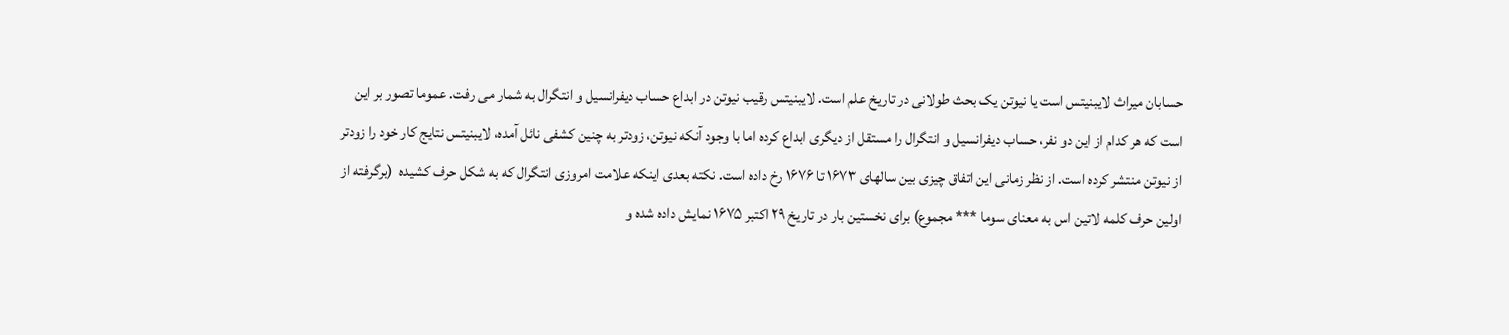حسابان میراث لایبنیتس است یا نیوتن یک بحث طولانی در تاریخ علم است. لایبنیتس رقیب نیوتن در ابداع حساب دیفرانسیل و انتگرال به شمار می رفت. عموما تصور بر این است که هر کدام از این دو نفر، حساب دیفرانسیل و انتگرال را مستقل از دیگری ابداع کرده اما با وجود آنکه نیوتن، زودتر به چنین کشفی نائل آمده، لایبنیتس نتایج کار خود را زودتر از نیوتن منتشر کرده است. از نظر زمانی این اتفاق چیزی بین سالهای ۱۶۷۳ تا ۱۶۷۶ رخ داده است. نکته بعدی اینکه علامت امروزی انتگرال که به شکل حرف کشیده  (برگرفته از اولین حرف کلمه لاتین اس به معنای سوما *** مجموع) برای نخستین بار در تاریخ ۲۹ اکتبر ۱۶۷۵ نمایش داده شده و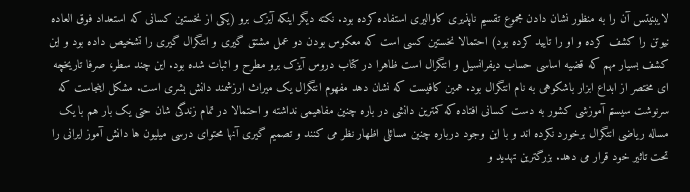لایبنیتس آن را به منظور نشان دادن مجموع تقسیم ناپذیری کاوالیری استفاده کرده بود. نکته دیگر اینکه آیزک برو (یکی از نخستین کسانی که استعداد فوق العاده نیوتن را کشف کرده و او را تایید کرده بود) احتمالا نخستین کسی است که معکوس بودن دو عمل مشتق گیری و انتگرال گیری را تشخیص داده بود و این کشف بسیار مهم که قضیه اساسی حساب دیفرانسیل و انتگرال است ظاهرا در کتاب دروس آیزک برو مطرح و اثبات شده بود. این چند سطر، صرفا تاریخچه ای مختصر از ابداع ابزار باشکوهی به نام انتگرال بود. همین کافیست که نشان دهد مفهوم انتگرال یک میراث ارزشمند دانش بشری است. مشکل اینجاست که سرنوشت سیستم آموزشی کشور به دست کسانی افتاده که کمترین دانشی در باره چنین مفاهیمی نداشته و احتمالا در تمام زندگی شان حتی یک بار هم با یک مساله ریاضی انتگرال برخورد نکرده اند و با این وجود درباره چنین مسائلی اظهار نظر می کنند و تصمیم گیری آنها محتوای درسی میلیون ها دانش آموز ایرانی را تحت تاثیر خود قرار می دهد. بزرگترین تهدید و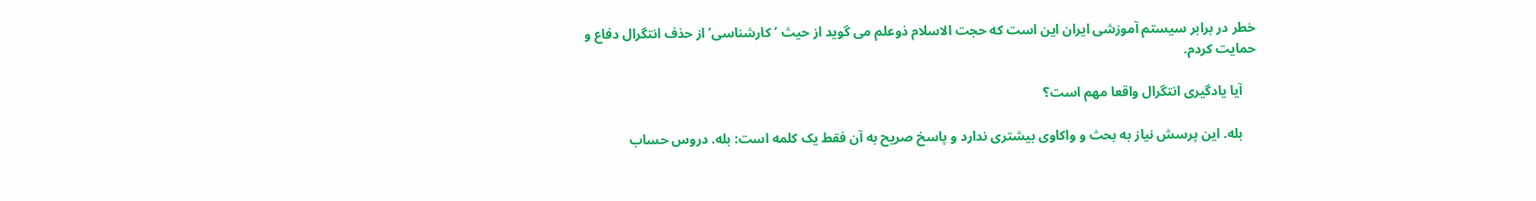خطر در برابر سیستم آموزشی ایران این است که حجت الاسلام ذوعلم می گوید از حیث ‘کارشناسی’ از حذف انتگرال دفاع و حمایت کردم.

    آیا یادگیری انتگرال واقعا مهم است؟

    بله. این پرسش نیاز به بحث و واکاوی بیشتری ندارد و پاسخ صریح به آن فقط یک کلمه است: بله. دروس حساب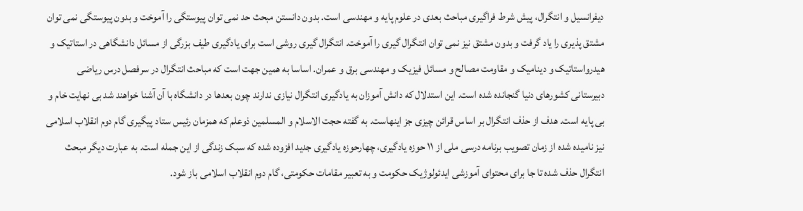دیفرانسیل و انتگرال، پیش شرط فراگیری مباحث بعدی در علوم پایه و مهندسی است. بدون دانستن مبحث حد نمی توان پیوستگی را آموخت و بدون پیوستگی نمی توان مشتق پذیری را یاد گرفت و بدون مشتق نیز نمی توان انتگرال گیری را آموخت. انتگرال گیری روشی است برای یادگیری طیف بزرگی از مسائل دانشگاهی در استاتیک و هیدرواستاتیک و دینامیک و مقاومت مصالح و مسائل فیزیک و مهندسی برق و عمران. اساسا به همین جهت است که مباحث انتگرال در سرفصل درس ریاضی دبیرستانی کشورهای دنیا گنجانده شده است. این استدلال که دانش آموزان به یادگیری انتگرال نیازی ندارند چون بعدها در دانشگاه با آن آشنا خواهند شد بی نهایت خام و بی پایه است. هدف از حذف انتگرال بر اساس قرائن چیزی جز اینهاست. به گفته حجت الاسلام و المسلمین ذوعلم که همزمان رئیس ستاد پیگیری گام دوم انقلاب اسلامی نیز نامیده شده از زمان تصویب برنامه درسی ملی از ۱۱ حوزه یادگیری، چهارحوزه یادگیری جدید افزوده شده که سبک زندگی از این جمله است. به عبارت دیگر مبحث انتگرال حذف شده تا جا برای محتوای آموزشی ایدئولوژیک حکومت و به تعبیر مقامات حکومتی، گام دوم انقلاب اسلامی باز شود.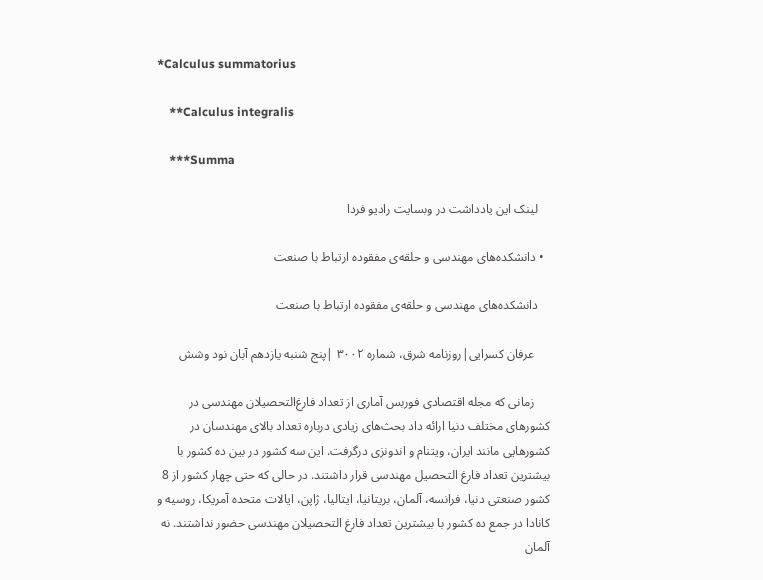*Calculus summatorius

    **Calculus integralis

    ***Summa

    لینک این یادداشت در وبسایت رادیو فردا

  • دانشکده‌های مهندسی و حلقه‌ی مفقوده ارتباط با صنعت

    دانشکده‌های مهندسی و حلقه‌ی مفقوده ارتباط با صنعت

     عرفان کسرایی|روزنامه شرق، شماره ۳۰۰۲ |پنج شنبه یازدهم آبان نود وشش

     زمانی که مجله اقتصادی فوربس آماری از تعداد فارغ‌التحصیلان مهندسی در کشورهای مختلف دنیا ارائه داد بحث‌های زیادی درباره‌ تعداد بالای مهندسان در کشورهایی مانند ایران، ویتنام و اندونزی درگرفت. این سه کشور در بین ده کشور با بیشترین تعداد فارغ التحصیل مهندسی قرار داشتند. در حالی که حتی چهار کشور از 8 کشور صنعتی دنیا، فرانسه، آلمان، بریتانیا، ایتالیا، ژاپن، ایالات متحده آمریکا، روسیه و کانادا در جمع ده کشور با بیشترین تعداد فارغ التحصیلان مهندسی حضور نداشتند. نه آلمان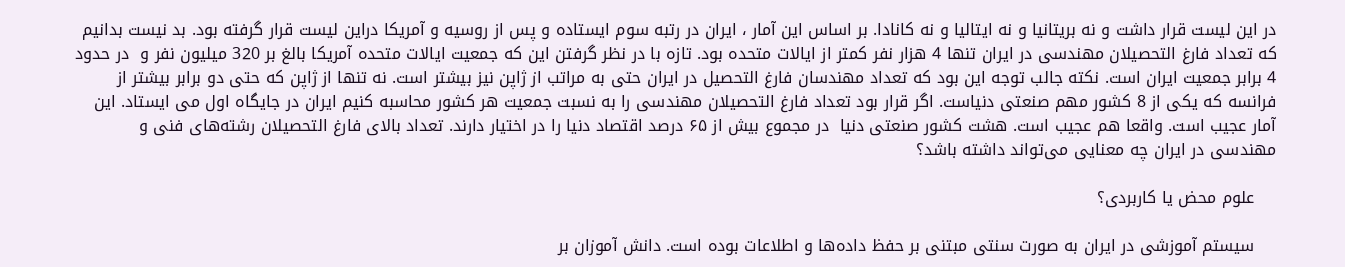در این لیست قرار داشت و نه بریتانیا و نه ایتالیا و نه کانادا. بر اساس این آمار ، ایران در رتبه سوم ایستاده و پس از روسیه و آمریکا دراین لیست قرار گرفته بود. بد نیست بدانیم که تعداد فارغ التحصیلان مهندسی در ایران تنها 4 هزار نفر کمتر از ایالات متحده بود. تازه با در نظر گرفتن این‌ که جمعیت ایالات متحده آمریکا بالغ بر 320 میلیون نفر و  در حدود 4 برابر جمعیت ایران است. نکته جالب توجه این بود که تعداد مهندسان فارغ التحصیل در ایران حتی به مراتب از ژاپن نیز بیشتر است. نه تنها از ژاپن که حتی دو برابر بیشتر از فرانسه که یکی از 8 کشور مهم صنعتی دنیاست. اگر قرار بود تعداد فارغ التحصیلان مهندسی را به نسبت جمعیت هر کشور محاسبه کنیم ایران در جایگاه اول می ایستاد. این آمار عجیب است. واقعا هم عجیب است. هشت کشور صنعتی دنیا  در مجموع بیش از ۶۵ درصد اقتصاد دنیا را در اختیار دارند. تعداد بالای فارغ التحصیلان رشته‌های فنی و مهندسی در ایران چه معنایی می‌تواند داشته باشد؟

    علوم محض یا کاربردی؟

    سیستم آموزشی در ایران به صورت سنتی مبتنی بر حفظ داده‌ها و اطلاعات بوده است. دانش آموزان بر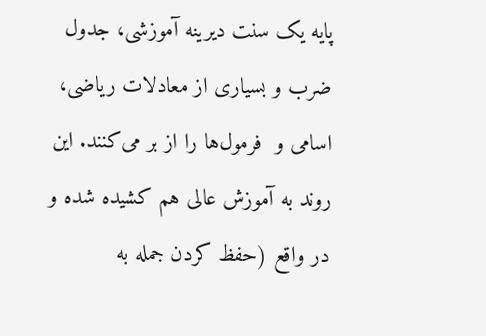پایه یک سنت دیرینه آموزشی، جدول ضرب و بسیاری از معادلات ریاضی، اسامی و  فرمول‌ها را از بر می‌کنند. این روند به آموزش عالی هم کشیده شده و در واقع (حفظ کردن جمله به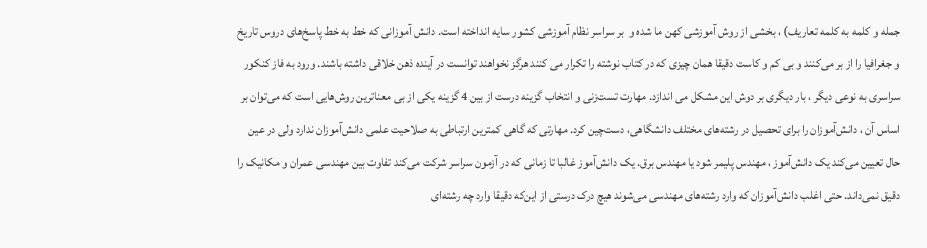جمله و کلمه به کلمه تعاریف) ، بخشی از روش آموزشی کهن ما شده و  بر سراسر نظام آموزشی کشور سایه انداخته است. دانش آموزانی که خط به خط پاسخ‌های دروس تاریخ و جغرافیا را از بر می‌کنند و بی کم و کاست دقیقا همان ‌چیزی که در کتاب نوشته را تکرار می‌ کنند هرگز نخواهند توانست در آینده ذهن خلاقی داشته باشند. ورود به فاز کنکور سراسری به نوعی دیگر ، بار دیگری بر دوش این مشکل می ‌اندازد. مهارت تست‌زنی و انتخاب گزینه درست از بین 4 گزینه یکی از بی معناترین روش‌هایی است که می‌توان بر اساس آن ، دانش‌آموزان را برای تحصیل در رشته‌های مختلف دانشگاهی، دست‌چین کرد. مهارتی که گاهی کمترین ارتباطی به صلاحیت علمی دانش‌آموزان ندارد ولی در عین حال تعیین می‌کند یک دانش‌آموز ، مهندس پلیمر شود یا مهندس برق. یک دانش‌آموز غالبا تا زمانی که در آزمون سراسر شرکت می‌کند تفاوت بین مهندسی عمران و مکانیک را دقیق نمی‌داند. حتی اغلب دانش‌آموزان که وارد رشته‌های مهندسی می‌شوند هیچ درک درستی از این‌که دقیقا وارد چه رشته‌ای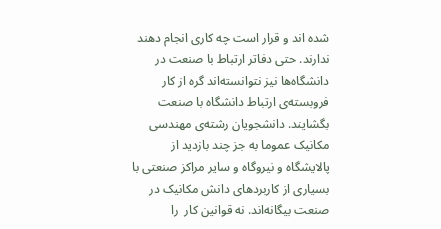شده اند و قرار است چه کاری انجام دهند ندارند. حتی دفاتر ارتباط با صنعت در دانشگاه‌ها نیز نتوانسته‌اند گره از کار فروبسته‌ی ارتباط دانشگاه با صنعت بگشایند. دانشجویان رشته‌ی مهندسی مکانیک عموما به جز چند بازدید از پالایشگاه و نیروگاه و سایر مراکز صنعتی با بسیاری از کاربردهای دانش مکانیک در صنعت بیگانه‌اند. نه قوانین کار  را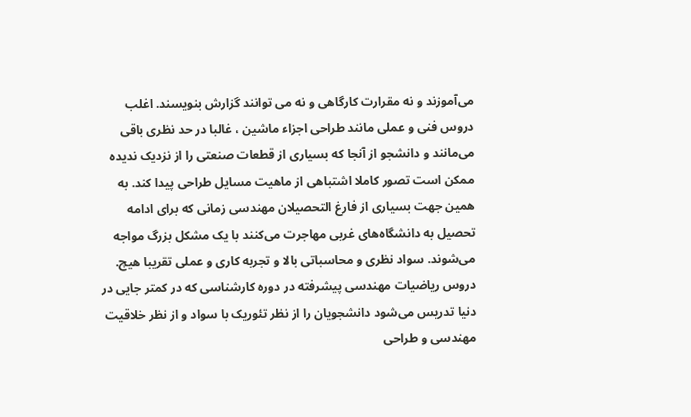می‌آموزند و نه مقرارت کارگاهی و نه می ‌توانند گزارش بنویسند. اغلب دروس فنی و عملی مانند طراحی اجزاء ماشین ، غالبا در حد نظری باقی می‌مانند و دانشجو از آنجا که بسیاری از قطعات صنعتی را از نزدیک ندیده ممکن است تصور کاملا اشتباهی از ماهیت مسایل طراحی پیدا کند. به همین جهت بسیاری از فارغ التحصیلان مهندسی زمانی که برای ادامه تحصیل به دانشگاه‌های غربی مهاجرت می‌کنند با یک مشکل بزرگ مواجه می‌شوند. سواد نظری و محاسباتی بالا و تجربه کاری و عملی تقریبا هیچ. دروس ریاضیات مهندسی پیشرفته در دوره کارشناسی که در کمتر جایی در دنیا تدریس می‌شود دانشجویان را از نظر تئوریک با سواد و از نظر خلاقیت مهندسی و طراحی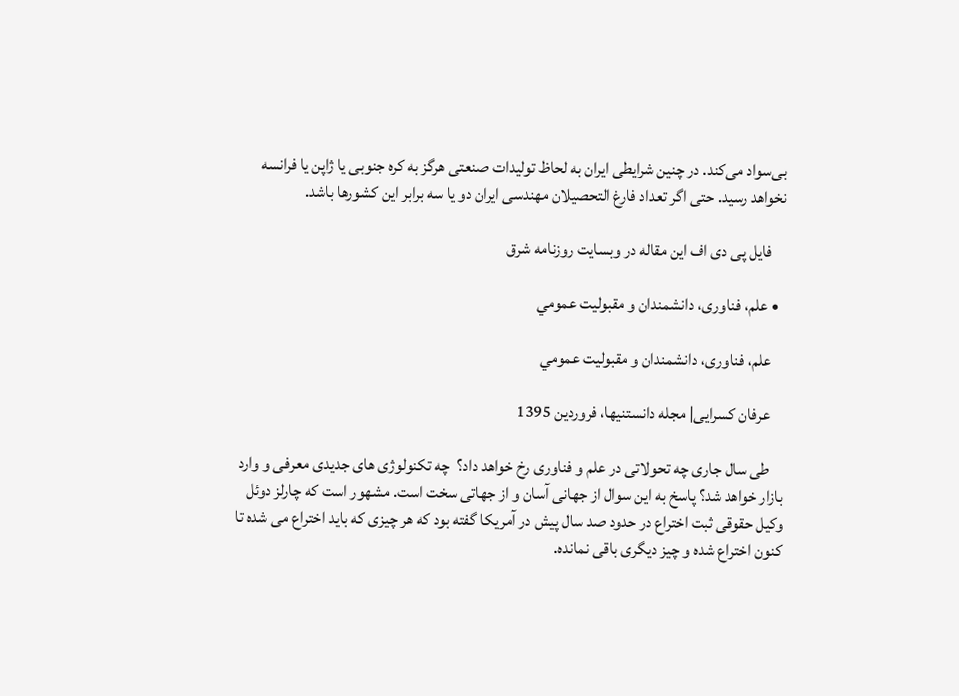بی‌سواد می‌کند. در چنین شرایطی ایران به لحاظ تولیدات صنعتی هرگز به کره جنوبی یا ژاپن یا فرانسه نخواهد رسید. حتی اگر تعداد فارغ التحصیلان مهندسی ایران دو یا سه برابر این کشورها باشد.

    فایل پی دی اف این مقاله در وبسایت روزنامه شرق

  • علم، فناوری، دانشمندان و مقبوليت عمومي

    علم، فناوری، دانشمندان و مقبوليت عمومي

    عرفان کسرایی| مجله دانستنیها، فروردین 1395

    طی سال جاری چه تحولاتی در علم و فناوری رخ خواهد داد؟  چه تکنولوژی های جدیدی معرفی و وارد بازار خواهد شد؟ پاسخ به این سوال از جهانی آسان و از جهاتی سخت است. مشهور است که چارلز دوئل وکیل حقوقی ثبت اختراع در حدود صد سال پیش در آمریکا گفته بود که هر چیزی که باید اختراع می شده تا کنون اختراع شده و چیز دیگری باقی نمانده.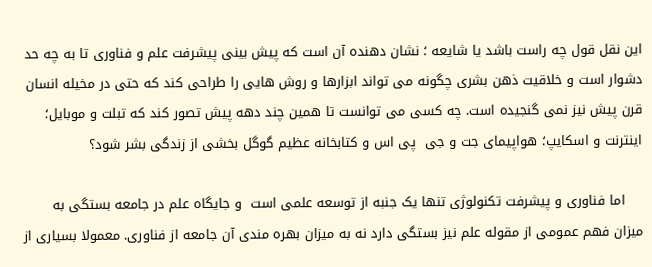این نقل قول چه راست باشد یا شایعه ؛ نشان دهنده آن است که پیش بینی پیشرفت علم و فناوری تا به چه حد دشوار است و خلاقیت ذهن بشری چگونه می تواند ابزارها و روش هایی را طراحی کند که حتی در مخیله انسان قرن پیش نیز نمی گنجیده است. چه کسی می توانست تا همین چند دهه پیش تصور کند که تبلت و موبایل؛ اینترنت و اسکایپ؛ هواپیمای جت و جی  پی اس و کتابخانه عظیم گوگل بخشی از زندگی بشر شود؟

    اما فناوری و پیشرفت تکنولوژی تنها یک جنبه از توسعه علمی است  و جایگاه علم در جامعه بستگی به میزان فهم عمومی از مقوله علم نیز بستگی دارد نه به میزان بهره مندی آن جامعه از فناوری. معمولا بسیاری از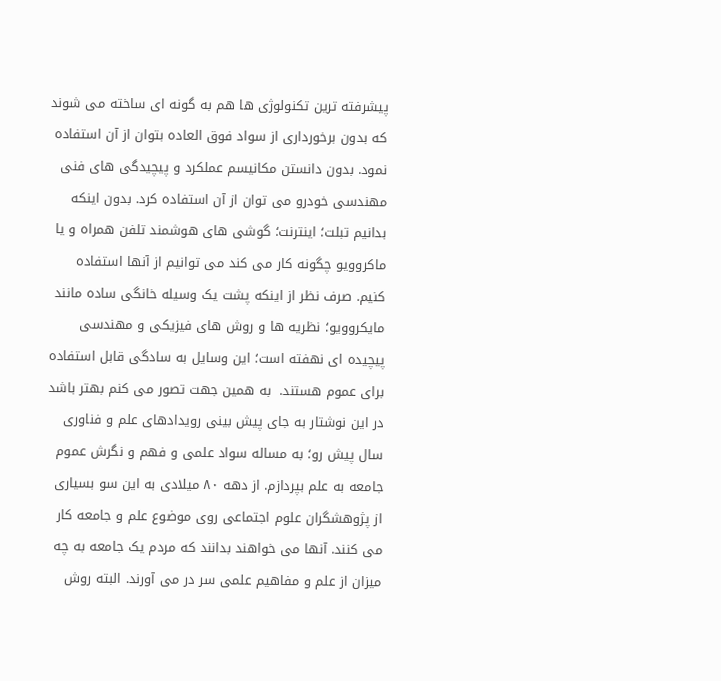پیشرفته ترین تکنولوژی ها هم به گونه ای ساخته می شوند که بدون برخورداری از سواد فوق العاده بتوان از آن استفاده نمود. بدون دانستن مکانیسم عملکرد و پیچیدگی های فنی مهندسی خودرو می توان از آن استفاده کرد. بدون اینکه بدانیم تبلت؛ اینترنت؛ گوشی های هوشمند تلفن همراه و یا ماکروویو چگونه کار می کند می توانیم از آنها استفاده کنیم. صرف نظر از اینکه پشت یک وسیله خانگی ساده مانند مایکروویو؛ نظریه ها و روش های فیزیکی و مهندسی پیچیده ای نهفته است؛ این وسایل به سادگی قابل استفاده برای عموم هستند.  به همین جهت تصور می کنم بهتر باشد در این نوشتار به جای پیش بینی رویدادهای علم و فناوری سال پیش رو؛ به مساله سواد علمی و فهم و نگرش عموم جامعه به علم بپردازم. از دهه ۸۰ میلادی به این سو بسیاری از پژوهشگران علوم اجتماعی روی موضوع علم و جامعه کار می کنند. آنها می خواهند بدانند که مردم یک جامعه به چه میزان از علم و مفاهیم علمی سر در می آورند. البته روش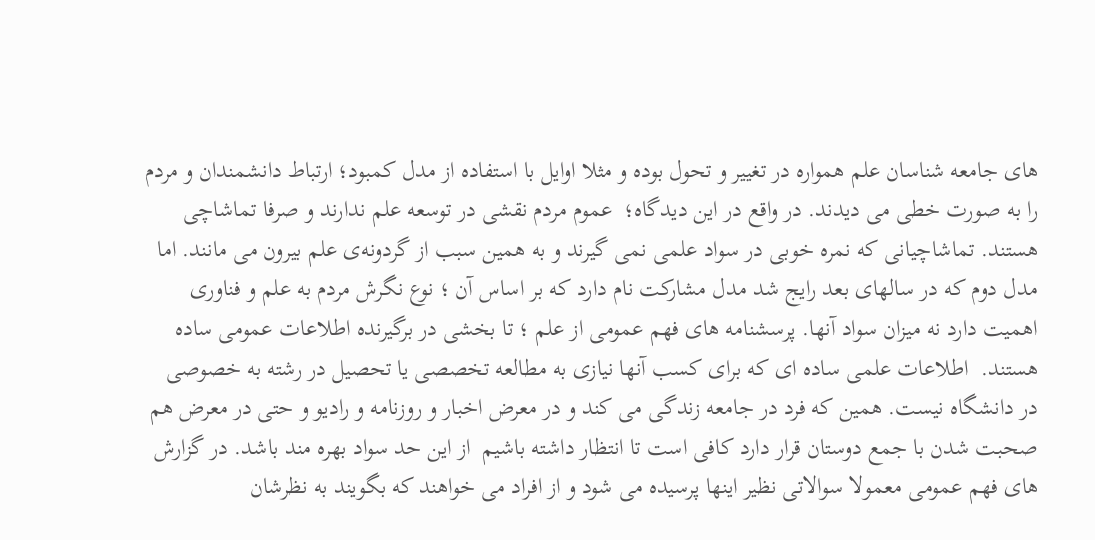های جامعه شناسان علم همواره در تغییر و تحول بوده و مثلا اوایل با استفاده از مدل کمبود؛ ارتباط دانشمندان و مردم را به صورت خطی می دیدند. در واقع در این دیدگاه؛  عموم مردم نقشی در توسعه علم ندارند و صرفا تماشاچی هستند. تماشاچیانی که نمره خوبی در سواد علمی نمی گیرند و به همین سبب از گردونه‌ی علم بیرون می مانند. اما مدل دوم که در سالهای بعد رایج شد مدل مشارکت نام دارد که بر اساس آن ؛ نوع نگرش مردم به علم و فناوری  اهمیت دارد نه میزان سواد آنها. پرسشنامه های فهم عمومی از علم ؛ تا بخشی در برگیرنده اطلاعات عمومی ساده هستند.  اطلاعات علمی ساده ای که برای کسب آنها نیازی به مطالعه تخصصی یا تحصیل در رشته به خصوصی در دانشگاه نیست. همین که فرد در جامعه زندگی می کند و در معرض اخبار و روزنامه و رادیو و حتی در معرض هم صحبت شدن با جمع دوستان قرار دارد کافی است تا انتظار داشته باشیم  از این حد سواد بهره مند باشد. در گزارش های فهم عمومی معمولا سوالاتی نظیر اینها پرسیده می شود و از افراد می خواهند که بگویند به نظرشان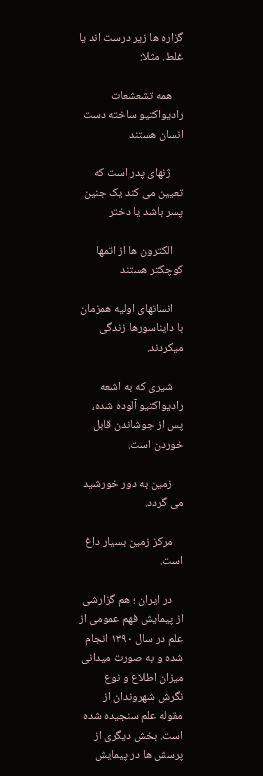گزاره ها زیر درست اند یا غلط. مثلا:

    همه تشعشعات رادیواکتیو ساخته دست انسان هستند

     ژنهای پدر است که تعیین می کند یک جنین پسر باشد یا دختر

    الکترون ها از اتمها کوچکتر هستند

    انسانهای اولیه همزمان با دایناسورها زندگی میکردند.

    شیری که به اشعه رادیواکتیو آلوده شده، پس از جوشاندن قابل خوردن است.

    زمین به دور خورشید می گردد.

    مرکز زمین بسیار داغ است.

    در ایران ؛ هم گزارشی از پیمایش فهم عمومی از علم در سال ۱۳۹۰ انجام شده و به صورت میدانی میزان اطلاع و نوع نگرش شهروندان از مقوله علم سنجیده شده است. بخش دیگری از پرسش ها در پیمایش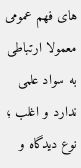های فهم عمومی معمولا ارتباطی به سواد علمی ندارد و اغلب ؛  نوع دیدگاه و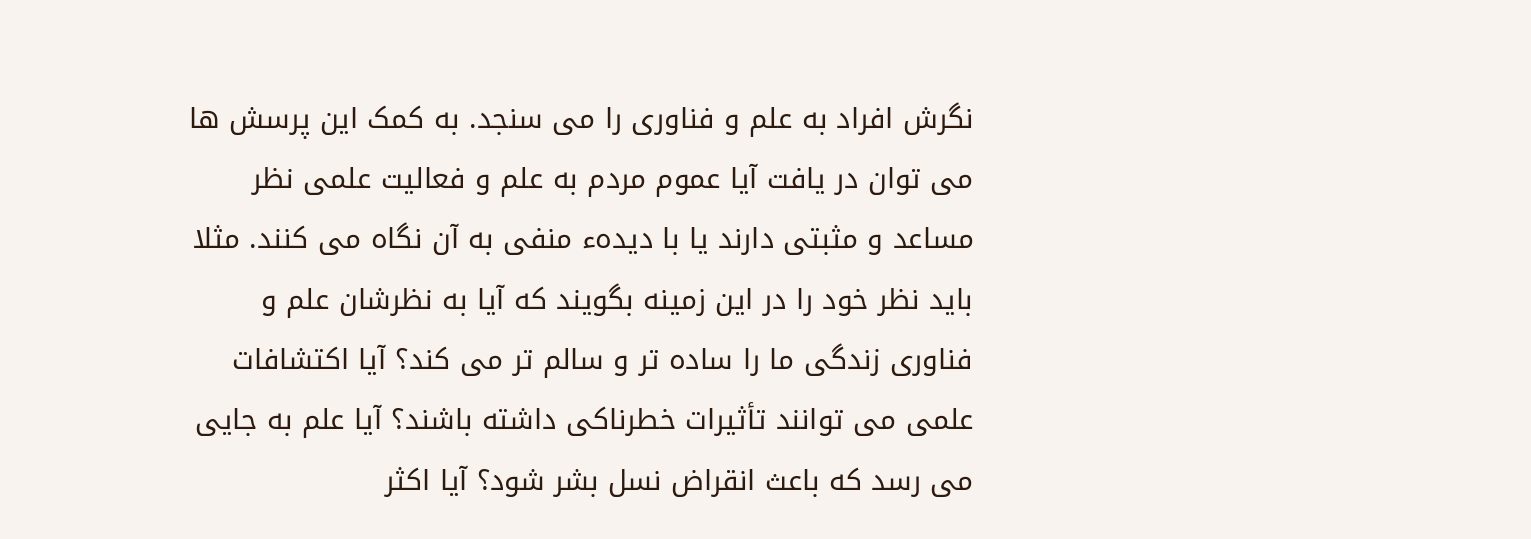نگرش افراد به علم و فناوری را می سنجد. به کمک این پرسش ها می توان در یافت آیا عموم مردم به علم و فعالیت علمی نظر مساعد و مثبتی دارند یا با دیدهء منفی به آن نگاه می کنند. مثلا باید نظر خود را در این زمینه بگویند که آیا به نظرشان علم و فناوری زندگی ما را ساده تر و سالم تر می کند؟ آیا اکتشافات علمی می توانند تأثیرات خطرناکی داشته باشند؟ آیا علم به جایی می رسد که باعث انقراض نسل بشر شود؟ آیا اکثر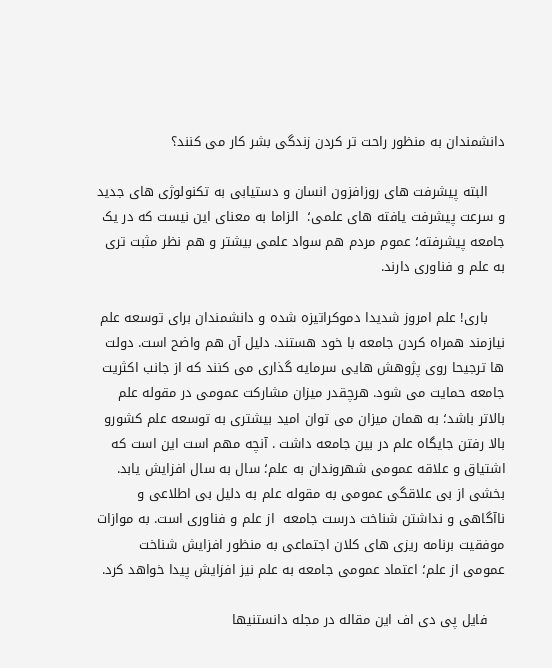دانشمندان به منظور راحت تر کردن زندگی بشر کار می کنند؟

    البته پیشرفت های روزافزون انسان و دستیابی به تکنولوژی های جدید و سرعت پیشرفت یافته های علمی؛  الزاما به معنای این نیست که در یک جامعه پیشرفته؛ عموم مردم هم سواد علمی بیشتر و هم نظر مثبت تری به علم و فناوری دارند.

    باری! علم امروز شدیدا دموکراتیزه شده و دانشمندان برای توسعه علم نیازمند همراه کردن جامعه با خود هستند. دلیل آن هم واضح است. دولت ها ترجیحا روی پژوهش هایی سرمایه گذاری می کنند که از جانب اکثریت جامعه حمایت می شود. هرچقدر میزان مشارکت عمومی در مقوله علم بالاتر باشد؛ به همان میزان می توان امید بیشتری به توسعه علم کشورو بالا رفتن جایگاه علم در بین جامعه داشت . آنچه مهم است این است که  اشتیاق و علاقه عمومی شهروندان به علم؛ سال به سال افزایش یابد. بخشی از بی علاقگی عمومی به مقوله علم به دلیل بی اطلاعی و ناآگاهی و نداشتن شناخت درست جامعه  از علم و فناوری است. به موازات موفقیت برنامه ریزی های کلان اجتماعی به منظور افزایش شناخت عمومی از علم؛ اعتماد عمومی جامعه به علم نیز افزایش پیدا خواهد کرد.

    فایل پی دی اف این مقاله در مجله دانستنیها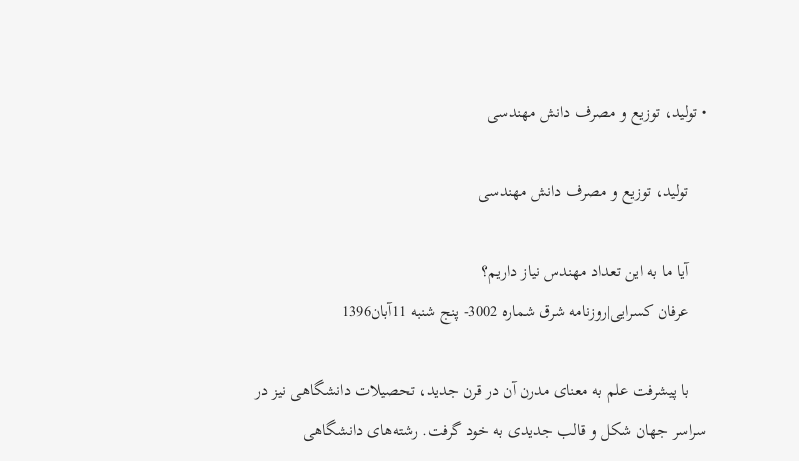• تولید، توزیع و مصرف دانش مهندسی

    تولید، توزیع و مصرف دانش مهندسی

    آیا ما به این تعداد مهندس نیاز داریم؟
    عرفان کسرایی|روزنامه شرق شماره 3002- پنج شنبه 11آبان1396

    با پیشرفت علم به معنای مدرن آن در قرن جدید، تحصیلات دانشگاهی نیز در سراسر جهان شکل و قالب جدیدی به خود گرفت. رشته‌های دانشگاهی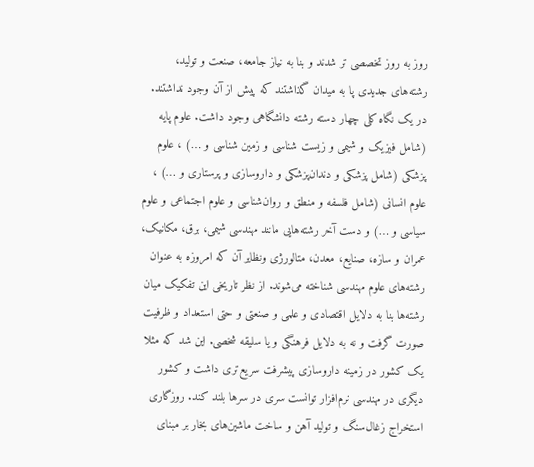روز به روز تخصصی ‌تر شدند و بنا به نیاز جامعه، صنعت و تولید، رشته‌های جدیدی پا به میدان گذاشتند که پیش از آن وجود نداشتند. در یک نگاه کلی چهار دسته رشته دانشگاهی وجود داشت. علوم پایه (شامل فیزیک و شیمی و زیست شناسی و زمین شناسی و …) ، علوم پزشکی (شامل پزشکی و دندان‌پزشکی و داروسازی و پرستاری و …) ، علوم انسانی (شامل فلسفه و منطق و روان‌شناسی و علوم اجتماعی و علوم سیاسی و …) و دست آخر رشته‌هایی مانند مهندسی شیمی، برق، مکانیک‌، عمران و سازه، صنایع، معدن، متالورژی ونظایر آن که امروزه به عنوان رشته‌های علوم مهندسی شناخته می‌شوند. از نظر تاریخی این تفکیک میان رشته‌ها بنا به دلایل اقتصادی و علمی و صنعتی و حتی استعداد و ظرفیت صورت گرفت و نه به دلایل فرهنگی و یا سلیقه شخصی. این شد که مثلا یک کشور در زمینه داروسازی پیشرفت سریع‌تری داشت و کشور دیگری در مهندسی نرم‌افزار توانست سری در سرها بلند کند. روزگاری استخراج زغال‌سنگ و تولید آهن و ساخت ماشین‌های بخار بر مبنای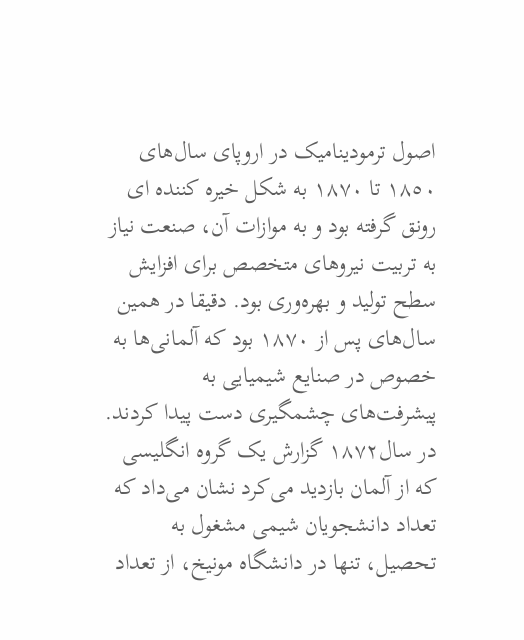اصول ترمودینامیک در اروپای سال‌های ١٨٥٠ تا ١٨٧٠ به شکل خیره‌ کننده ای رونق گرفته بود و به موازات آن، صنعت نیاز به تربیت نیروهای متخصص برای افزایش سطح تولید و بهره‌وری بود. دقیقا در همین سال‌های پس از ١٨٧٠ بود که آلمانی‌ها به‌ خصوص در صنایع شیمیایی به پیشرفت‌های چشمگیری دست پیدا کردند. در سال‌١٨٧٢ گزارش یک گروه انگلیسی که از آلمان بازدید می‌کرد نشان می‌داد که تعداد دانشجویان شیمی مشغول به تحصیل، تنها در دانشگاه مونیخ، از تعداد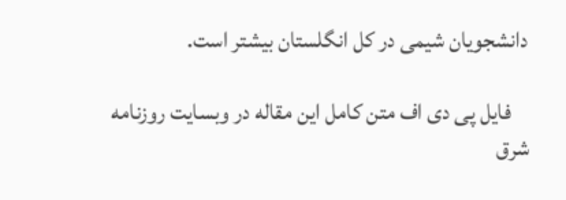دانشجویان شیمی در کل انگلستان بیشتر است.

    فایل پی دی اف متن کامل این مقاله در وبسایت روزنامه شرق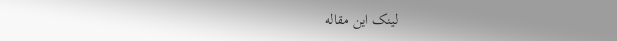لینک این مقاله